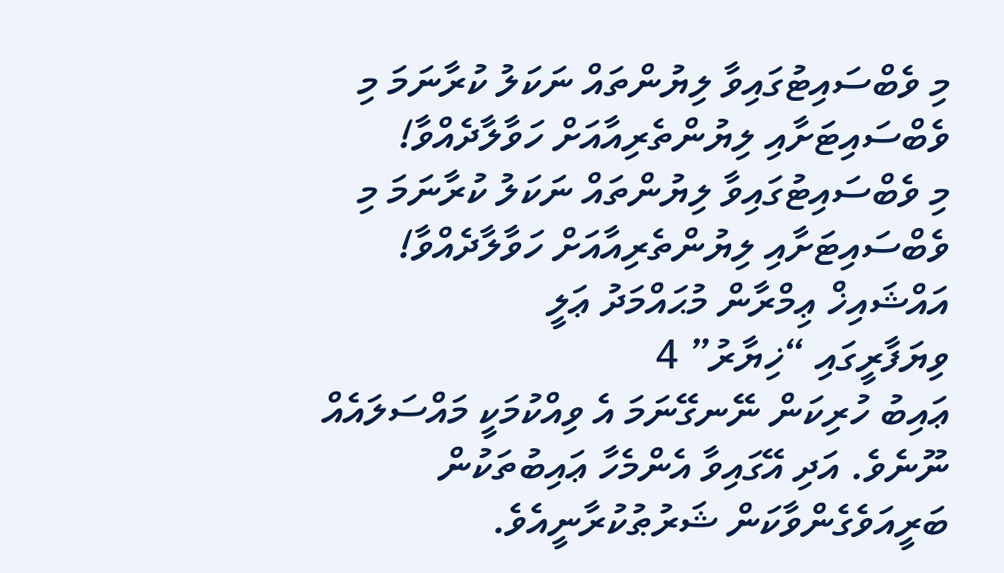މި ވެބްސައިޓުގައިވާ ލިޔުންތައް ނަކަލު ކުރާނަމަ މި ވެބްސައިޓަށާއި ލިޔުންތެރިއާއަށް ހަވާލާދެއްވާ!
މި ވެބްސައިޓުގައިވާ ލިޔުންތައް ނަކަލު ކުރާނަމަ މި ވެބްސައިޓަށާއި ލިޔުންތެރިއާއަށް ހަވާލާދެއްވާ!
އައްޝައިޚް ޢިމްރާން މުޙައްމަދު ޢަލީ
ވިޔަފާރީގައި “ޚިޔާރު” 4
ޢައިބު ހުރިކަން ނޭނގޭނަމަ އެ ވިއްކުމަކީ މައްސަލައެއް ނޫނެވެ. އަދި އޭގައިވާ އެންމެހާ ޢައިބުތަކުން ބަރީއަވެގެންވާކަން ޝަރުޠުކުރާނީއެވެ.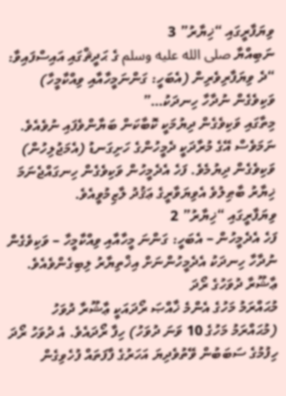ވިޔަފާރީގައި “ޚިޔާރު” 3
ނަބިއްޔާ صلى الله عليه وسلم ގެ ޙަދީޘްގައި އައިސްފައިވާ:
“ދެ ވިޔަފާރިވެރިން (އެބަހީ: ގަންނަމީހާއާއި ވިއްކާމީހާ) ވަކިވެގެން ނުދާހާ ހިނދަކު…”
މިތާގައި ވަކިވެގެން ދިޔުމަކީ ކޮބާކަން ބަޔާންވެފައި ނުވެއެވެ. ނަމަވެސް އޭގެ މުރާދަކީ ދެމީހުންގެ ހަށިގަނޑު (އެމަޖުލިހުން) ވަކިވެގެން ދިޔުމެވެ. ފަހެ އެދެމީހުން ވަކިވެގެން ހިނގައްޖެނަމަ ޚިޔާރު ބާޠިލުވެ އެވިޔަވާރީގެ ޢަޤުދު ލާޒިމުވީއެވެ.
ވިޔަފާރީގައި “ޚިޔާރު” 2
ފަހެ އެދެމީހުން – އެބަހީ: ގަންނަ މީހާއާއި ވިއްކާމީހާ – ވަކިވެގެން ނުދާހާ ހިނދަކު އެދެމީހުންނަށް އިޚްތިޔާރު ލިބިގެންވެއެވެ.
ޢާޝޫރާ ދުވަހުގެ ރޯދަ
މުޙައްރަމު މަހުގެ އެންމެ ޚާއްޞަ ރޯދައަކީ ޢާޝޫރާ ދުވަހު (މުޙައްރަމު މަހުގެ 10 ވަނަ ދުވަހު) ހިފާ ރޯދައެވެ. އެ ދުވަހު ރޯދަ ހިފުމުގެ ސަބަބުން ވޭތުވެދިޔަ އަހަރުގެ ފާފަތައް ފުހެވިގެން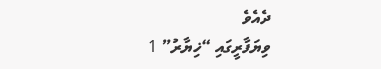ދެއެވެ
ވިޔަފާރީގައި “ޚިޔާރު” 1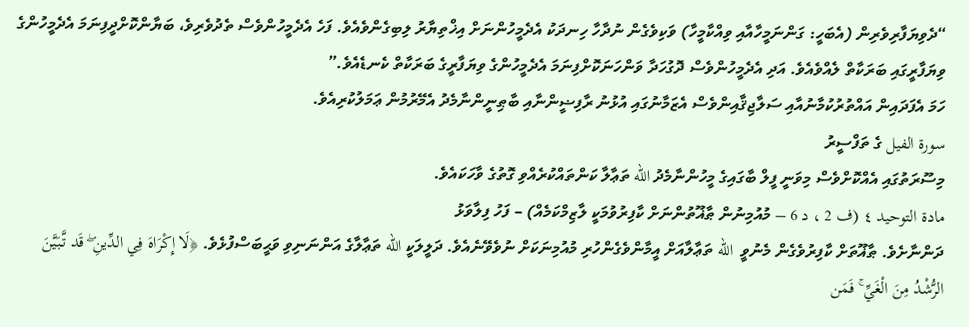“ދެވިޔަފާރިވެރިން (އެބަހީ: ގަންނަމީހާއާއި ވިއްކާމީހާ) ވަކިވެގެން ނުދާހާ ހިނދަކު އެދެމީހުންނަށް އިޚްތިޔާރު ލިބިގެންވެއެވެ. ފަހެ އެދެމީހުންވެސް ތެދުވެރިވެ، ބަޔާންކޮށްދީފިނަމަ އެދެމީހުންގެ ވިޔަފާރީގައި ބަރަކާތް ލެއްވެއެވެ. އަދި އެދެމީހުންވެސް ދޮގުހަދާ ވަންހަނަކޮށްފިނަމަ އެދެމީހުންގެ ވިޔަފާރީގެ ބަރަކާތް ކެނޑެއެވެ.”
ހަމަ އެފަދައިން އައްތުރުކުމާނުއާއި ސަލާޖިޤާއިންވެސް އެޒަމާނުގައި އުޅުނު ރާފިޟީންނާއި ބާޠިނީންނާމެދު އެމޭރުމުން ޢަމަލުކުރިއެވެ.
سورة الفيل ގެ ތަފްސީރު
މިސޫރަތުގައި އެއްކޮށްވެސް މިވަނީ ފީލް ބާގައިގެ މީހުންނާމެދު الله ތަޢާލާ ކަންތައްކުރެއްވި ގޮތުގެ ވާހަކައެވެ.
مادة التوحيد ٤ (ف 2 ، د 6 – މުއުމިނުން ޠާޣޫތުންނަށް ކާފިރުވުމަކީ ލާޒިމްކަމެއް) – ފަހު ފިލާވަޅު
ދަންނާށެވެ. ޠާޣޫތަށް ކާފިރުވެގެން މެނުވީ  الله ތަޢާލާއަށް އީމާންވެގެންހުރި މުއުމިނަކަށް ނުވެވޭނެއެވެ. ދަލީލަކީ الله ތަޢާލާގެ އަންނަނިވި ވަޙީބަސްފުޅެވެ. ﴿لَا إِكْرَاهَ فِي الدِّينِ ۖ قَد تَّبَيَّنَ الرُّشْدُ مِنَ الْغَيِّ ۚ فَمَن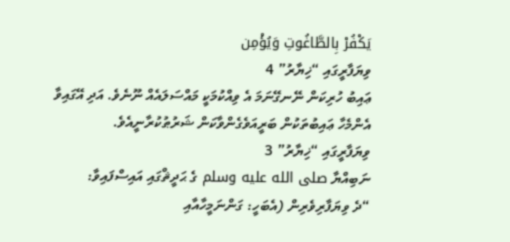يَكْفُرْ بِالطَّاغُوتِ وَيُؤْمِن
ވިޔަފާރީގައި “ޚިޔާރު” 4
ޢައިބު ހުރިކަން ނޭނގޭނަމަ އެ ވިއްކުމަކީ މައްސަލައެއް ނޫނެވެ. އަދި އޭގައިވާ އެންމެހާ ޢައިބުތަކުން ބަރީއަވެގެންވާކަން ޝަރުޠުކުރާނީއެވެ.
ވިޔަފާރީގައި “ޚިޔާރު” 3
ނަބިއްޔާ صلى الله عليه وسلم ގެ ޙަދީޘްގައި އައިސްފައިވާ:
“ދެ ވިޔަފާރިވެރިން (އެބަހީ: ގަންނަމީހާއާއި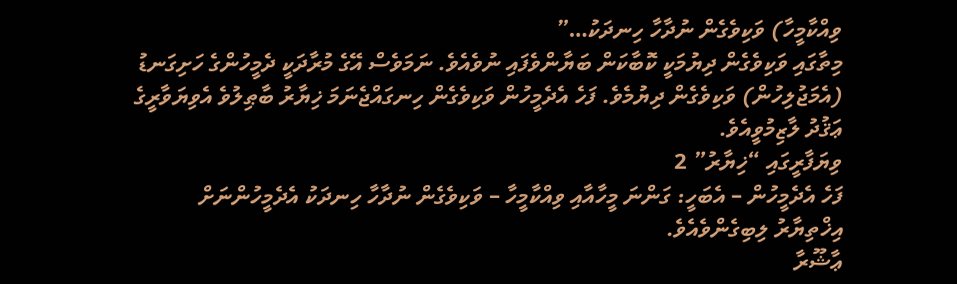ވިއްކާމީހާ) ވަކިވެގެން ނުދާހާ ހިނދަކު…”
މިތާގައި ވަކިވެގެން ދިޔުމަކީ ކޮބާކަން ބަޔާންވެފައި ނުވެއެވެ. ނަމަވެސް އޭގެ މުރާދަކީ ދެމީހުންގެ ހަށިގަނޑު (އެމަޖުލިހުން) ވަކިވެގެން ދިޔުމެވެ. ފަހެ އެދެމީހުން ވަކިވެގެން ހިނގައްޖެނަމަ ޚިޔާރު ބާޠިލުވެ އެވިޔަވާރީގެ ޢަޤުދު ލާޒިމުވީއެވެ.
ވިޔަފާރީގައި “ޚިޔާރު” 2
ފަހެ އެދެމީހުން – އެބަހީ: ގަންނަ މީހާއާއި ވިއްކާމީހާ – ވަކިވެގެން ނުދާހާ ހިނދަކު އެދެމީހުންނަށް އިޚްތިޔާރު ލިބިގެންވެއެވެ.
ޢާޝޫރާ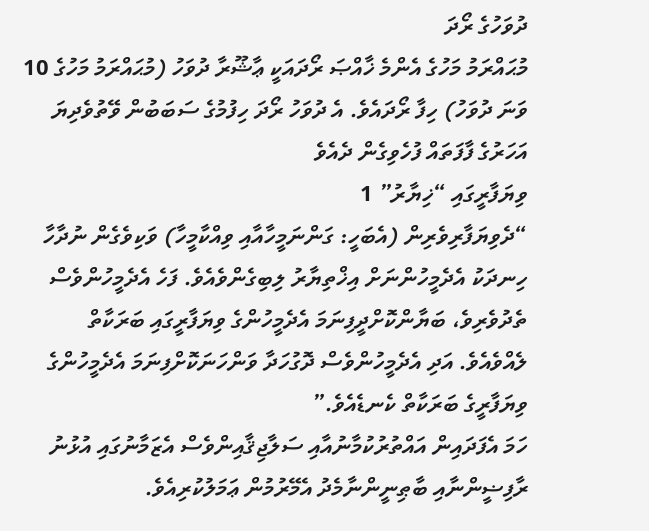ދުވަހުގެ ރޯދަ
މުޙައްރަމު މަހުގެ އެންމެ ޚާއްޞަ ރޯދައަކީ ޢާޝޫރާ ދުވަހު (މުޙައްރަމު މަހުގެ 10 ވަނަ ދުވަހު) ހިފާ ރޯދައެވެ. އެ ދުވަހު ރޯދަ ހިފުމުގެ ސަބަބުން ވޭތުވެދިޔަ އަހަރުގެ ފާފަތައް ފުހެވިގެން ދެއެވެ
ވިޔަފާރީގައި “ޚިޔާރު” 1
“ދެވިޔަފާރިވެރިން (އެބަހީ: ގަންނަމީހާއާއި ވިއްކާމީހާ) ވަކިވެގެން ނުދާހާ ހިނދަކު އެދެމީހުންނަށް އިޚްތިޔާރު ލިބިގެންވެއެވެ. ފަހެ އެދެމީހުންވެސް ތެދުވެރިވެ، ބަޔާންކޮށްދީފިނަމަ އެދެމީހުންގެ ވިޔަފާރީގައި ބަރަކާތް ލެއްވެއެވެ. އަދި އެދެމީހުންވެސް ދޮގުހަދާ ވަންހަނަކޮށްފިނަމަ އެދެމީހުންގެ ވިޔަފާރީގެ ބަރަކާތް ކެނޑެއެވެ.”
ހަމަ އެފަދައިން އައްތުރުކުމާނުއާއި ސަލާޖިޤާއިންވެސް އެޒަމާނުގައި އުޅުނު ރާފިޟީންނާއި ބާޠިނީންނާމެދު އެމޭރުމުން ޢަމަލުކުރިއެވެ.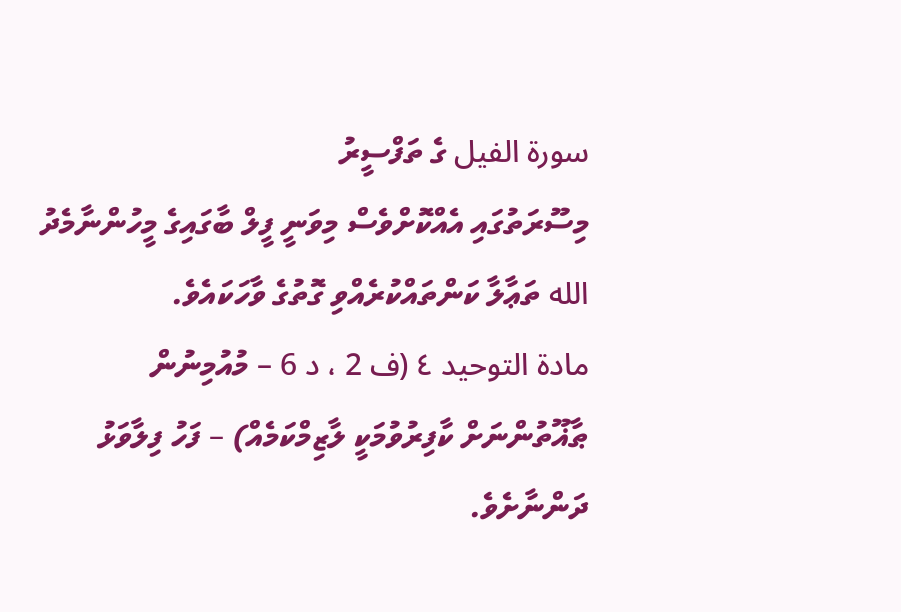سورة الفيل ގެ ތަފްސީރު
މިސޫރަތުގައި އެއްކޮށްވެސް މިވަނީ ފީލް ބާގައިގެ މީހުންނާމެދު الله ތަޢާލާ ކަންތައްކުރެއްވި ގޮތުގެ ވާހަކައެވެ.
مادة التوحيد ٤ (ف 2 ، د 6 – މުއުމިނުން ޠާޣޫތުންނަށް ކާފިރުވުމަކީ ލާޒިމްކަމެއް) – ފަހު ފިލާވަޅު
ދަންނާށެވެ.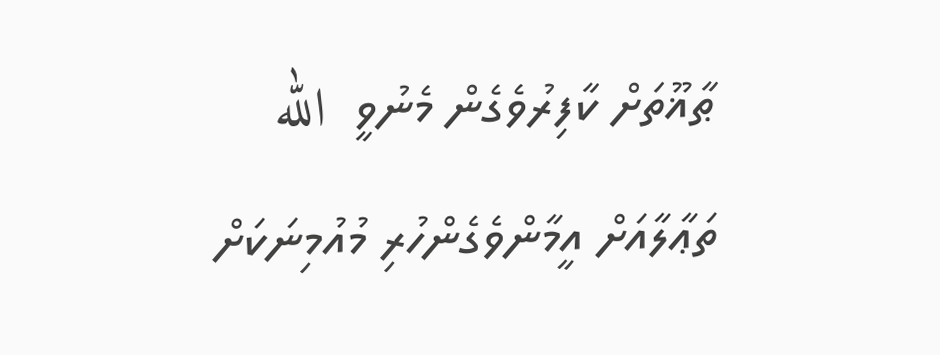ޠާޣޫތަށް ކާފިރުވެގެން މެނުވީ  الله ތަޢާލާއަށް އީމާންވެގެންހުރި މުއުމިނަކަށް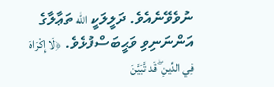ނުވެވޭނެއެވެ. ދަލީލަކީ الله ތަޢާލާގެ އަންނަނިވި ވަޙީބަސްފުޅެވެ. ﴿لَا إِكْرَاهَ فِي الدِّينِ ۖ قَد تَّبَيَّنَ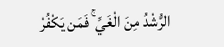الرُّشْدُ مِنَ الْغَيِّ ۚ فَمَن يَكْفُرْ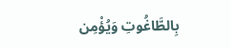بِالطَّاغُوتِ وَيُؤْمِن